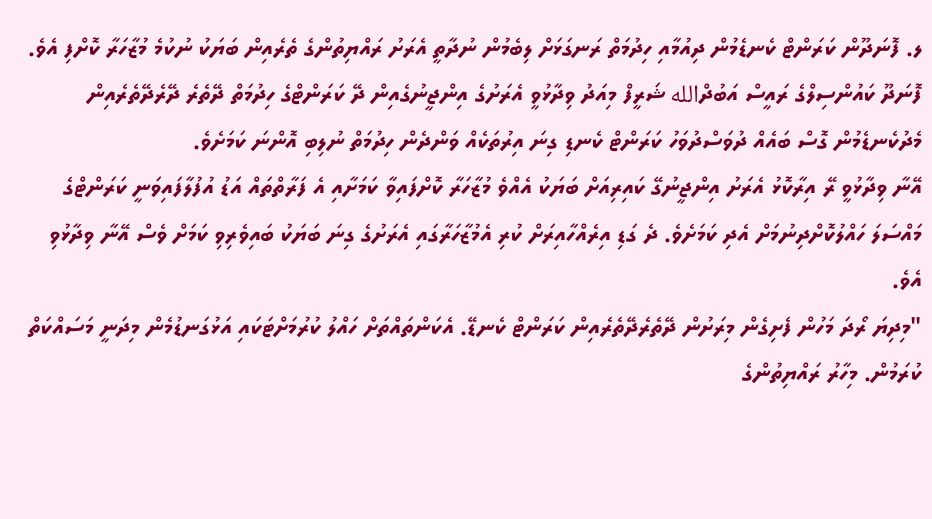ލ. ފޮނަދޫން ކަރަންޓް ކެނޑެމުން ދިއުމާއި ހިދުމަތް ރަނގަޅަށް ލިބެމުން ނުދާތީ އެރަށު ރައްޔިތުންގެ ތެރެއިން ބަޔަކު ނުކުމެ މުޒާހަރާ ކޮށްފި އެވެ.
ފޮނަދޫ ކައުންސިލްގެ ރައީސް އަބުދްالله ޝަރީފް މިއަދު ވިދާޅުވީ އެރަށުގެ އިންޖީނުގެއިން ދޭ ކަރަންޓްގެ ހިދުމަތް ދޭތެރެ ދޭރެދޭތެރެއިން މެދުކެނޑެމުން ގޮސް ބައެއް ދުވަސްދުވަހު ކަރަންޓް ކެނޑި ގިނަ އިރުތަކެއް ވަންދެން ހިދުމަތް ނުލިބި އޮންނަ ކަމަށެވެ.
އޭނާ ވިދާޅުވީ ރޭ އިރާކޮޅު އެރަށު އިންޖީނުގޭ ކައިރިއަށް ބަޔަކު އެއްވެ މުޒާހަރާ ކޮށްފައިވާ ކަމަށާއި އެ ފަރާތްތައް އަޑު އުފުލާފައިވަނީ ކަރަންޓްގެ މައްސަލަ ހައްލުކޮށްދިނުމަށް އެދި ކަމަށެވެ. ދެ ގަޑި އިރެއްހާއިރަށް ކުރި އެމުޒާހަރާގައި އެރަށުގެ ގިނަ ބަޔަކު ބައިވެރިވި ކަމަށް ވެސް އޭނާ ވިދާޅުވި އެވެ.
"މިދިޔަ ރޯދަ މަހުން ފެށިގެން މިރަށުން ދޭތެރެދޭތެރެއިން ކަރަންޓް ކެނޑޭ. އެކަންތައްތަށް ހައްލު ކުރުމަށްޓަކައި އަޅުގަނޑުމެން މިދަނީ މަސައްކަތް ކުރަމުން. މިހާރު ރައްޔިތުންގެ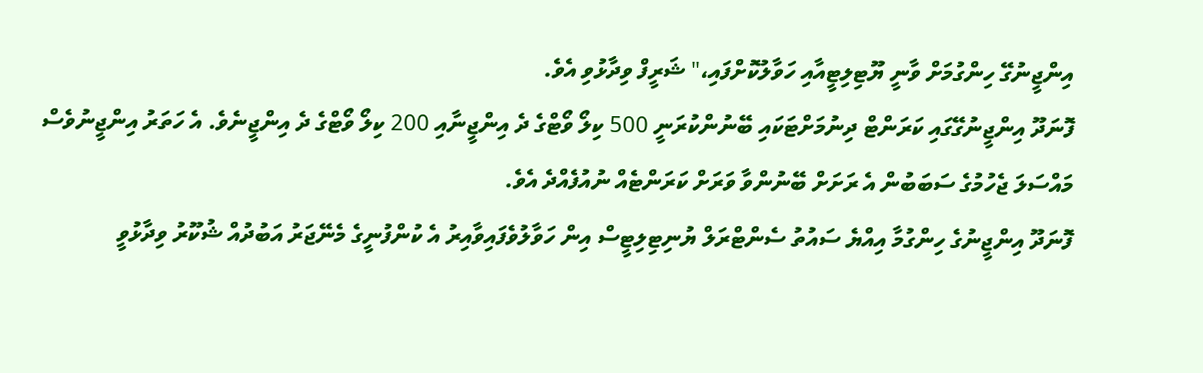އިންޖީނުގޭ ހިންގުމަށް ވާނީ ޔޫޓިލިޓީއާއި ހަވާލުކޮށްފައި،" ޝަރީފް ވިދާޅުވި އެވެ.
ފޮނަދޫ އިންޖީނުގޭގައި ކަރަންޓް ދިނުމަށްޓަކައި ބޭނުންކުރަނީ 500 ކިލޯ ވޯޓްގެ ދެ އިންޖީނާއި 200 ކިލޯ ވޯޓްގެ ދެ އިންޖީނެވެ. އެ ހަތަރު އިންޖީނުވެސް މައްސަލަ ޖެހުމުގެ ސަބަބުން އެ ރަށަށް ބޭނުންވާ ވަރަށް ކަރަންޓެއް ނުއުފެއްދެ އެވެ.
ފޮނަދޫ އިންޖީނުގެ ހިންގުމާ އިއްޔެ ސައުތު ސެންޓްރަލް ޔުނިޓިލިޓީސް އިން ހަވާލުވެފައިވާއިރު އެ ކުންފުނީގެ މެނޭޖަރު އަބުދުއް ޝުކޫރު ވިދާޅުވީ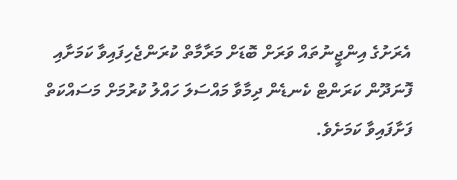އެރަށުގެ އިންޖީނުތައް ވަރަށް ބޮޑަށް މަރާމާތް ކުރަންޖެހިފައިވާ ކަމަށާއި ފޮނަދޫން ކަރަންޓް ކެނޑެން ދިމާވާ މައްސަލަ ހައްލު ކުރުމަށް މަސައްކަތް ފަށާފައިވާ ކަމަށެވެ.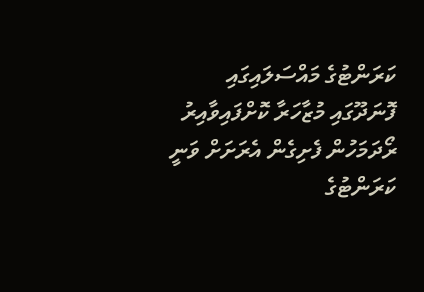ކަރަންޓުގެ މައްސަލައިގައި ފޮނަދޫގައި މުޒާހަރާ ކޮށްފައިވާއިރު ރޯދަމަހުން ފެށިގެން އެރަށަށް ވަނީ ކަރަންޓުގެ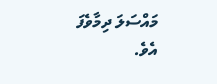މައްސަލަ ދިމާވެފަ އެވެ.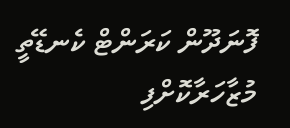ފޮނަދޫން ކަރަންޓް ކެނޑޭތީ މުޒާހަރާކޮށްފި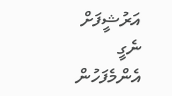އަރުޝީފަށް ނެގީ
އެންމެފަހުން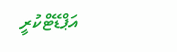އަޕްޑޭޓްކުރީ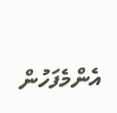އެންމެފަހުން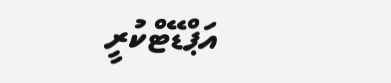އަޕްޑޭޓްކުރީ